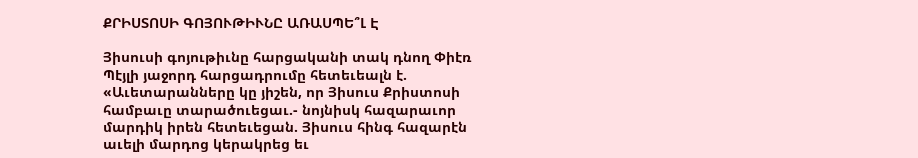ՔՐԻՍՏՈՍԻ ԳՈՅՈՒԹԻՒՆԸ ԱՌԱՍՊԵ՞Լ Է

Յիսուսի գոյութիւնը հարցականի տակ դնող Փիէռ Պէյլի յաջորդ հարցադրումը հետեւեալն է. «Աւետարանները կը յիշեն, որ Յիսուս Քրիստոսի համբաւը տարածուեցաւ.- նոյնիսկ հազարաւոր մարդիկ իրեն հետեւեցան. Յիսուս հինգ հազարէն աւելի մարդոց կերակրեց եւ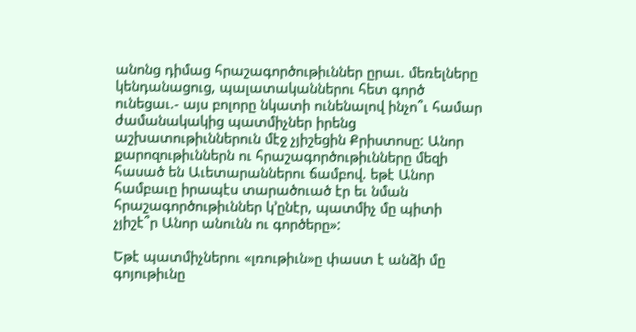անոնց դիմաց հրաշագործութիւններ ըրաւ. մեռելները կենդանացուց, պալատականներու հետ գործ ունեցաւ.- այս բոլորը նկատի ունենալով ինչո՞ւ համար ժամանակակից պատմիչներ իրենց աշխատութիւններուն մէջ չյիշեցին Քրիստոսը: Անոր քարոզութիւններն ու հրաշագործութիւնները մեզի հասած են Աւետարաններու ճամբով. եթէ Անոր համբաւը իրապէս տարածուած էր եւ նման հրաշագործութիւններ կ՚ընէր, պատմիչ մը պիտի չյիշէ՞ր Անոր անունն ու գործերը»:

Եթէ պատմիչներու «լռութիւն»ը փաստ է անձի մը գոյութիւնը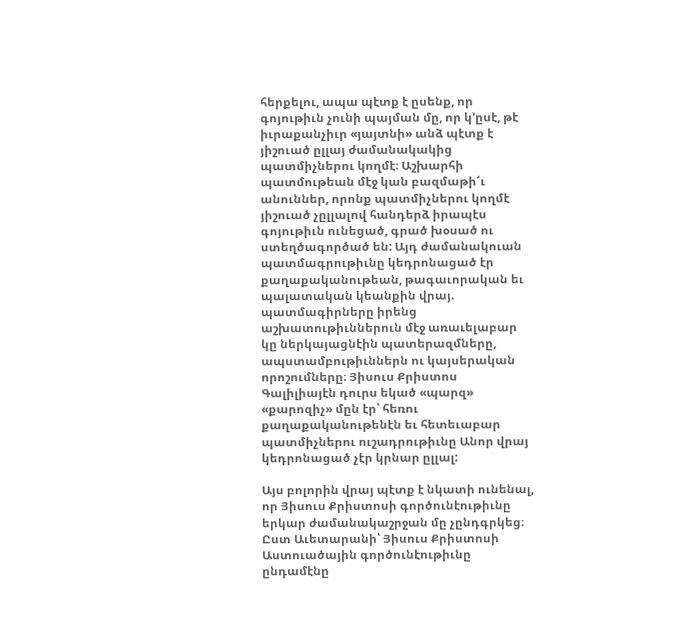հերքելու, ապա պէտք է ըսենք, որ գոյութիւն չունի պայման մը, որ կ՚ըսէ, թէ իւրաքանչիւր «յայտնի» անձ պէտք է յիշուած ըլլայ ժամանակակից պատմիչներու կողմէ։ Աշխարհի պատմութեան մէջ կան բազմաթի՜ւ անուններ, որոնք պատմիչներու կողմէ յիշուած չըլլալով հանդերձ իրապէս գոյութիւն ունեցած, գրած խօսած ու ստեղծագործած են: Այդ ժամանակուան պատմագրութիւնը կեդրոնացած էր քաղաքականութեան, թագաւորական եւ պալատական կեանքին վրայ. պատմագիրները իրենց աշխատութիւններուն մէջ առաւելաբար կը ներկայացնէին պատերազմները, ապստամբութիւններն ու կայսերական որոշումները։ Յիսուս Քրիստոս Գալիլիայէն դուրս եկած «պարզ» «քարոզիչ» մըն էր՝ հեռու քաղաքականութենէն եւ հետեւաբար պատմիչներու ուշադրութիւնը Անոր վրայ կեդրոնացած չէր կրնար ըլլալ:

Այս բոլորին վրայ պէտք է նկատի ունենալ, որ Յիսուս Քրիստոսի գործունէութիւնը երկար ժամանակաշրջան մը չընդգրկեց։ Ըստ Աւետարանի՝ Յիսուս Քրիստոսի Աստուածային գործունէութիւնը ընդամէնը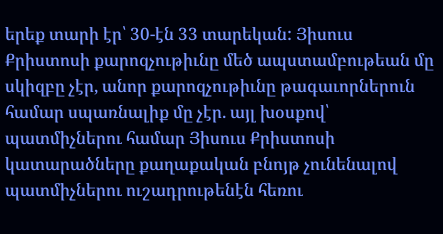երեք տարի էր՝ 30-էն 33 տարեկան: Յիսուս Քրիստոսի քարոզչութիւնը մեծ ապստամբութեան մը սկիզբը չէր, անոր քարոզչութիւնը թագաւորներուն համար սպառնալիք մը չէր. այլ խօսքով՝ պատմիչներու համար Յիսուս Քրիստոսի կատարածները քաղաքական բնոյթ չունենալով պատմիչներու ուշադրութենէն հեռու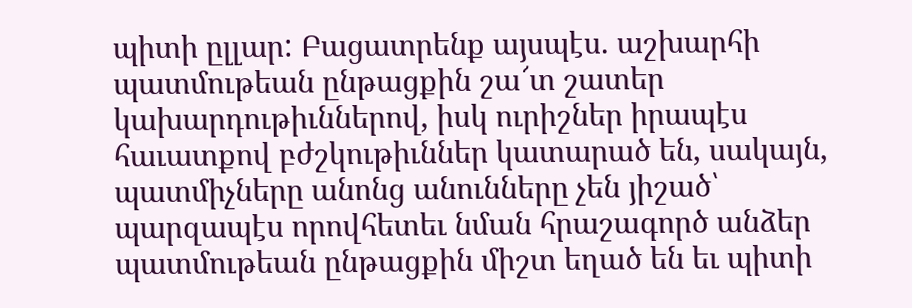պիտի ըլլար: Բացատրենք այսպէս. աշխարհի պատմութեան ընթացքին շա՜տ շատեր կախարդութիւններով, իսկ ուրիշներ իրապէս հաւատքով բժշկութիւններ կատարած են, սակայն, պատմիչները անոնց անունները չեն յիշած՝ պարզապէս որովհետեւ նման հրաշագործ անձեր պատմութեան ընթացքին միշտ եղած են եւ պիտի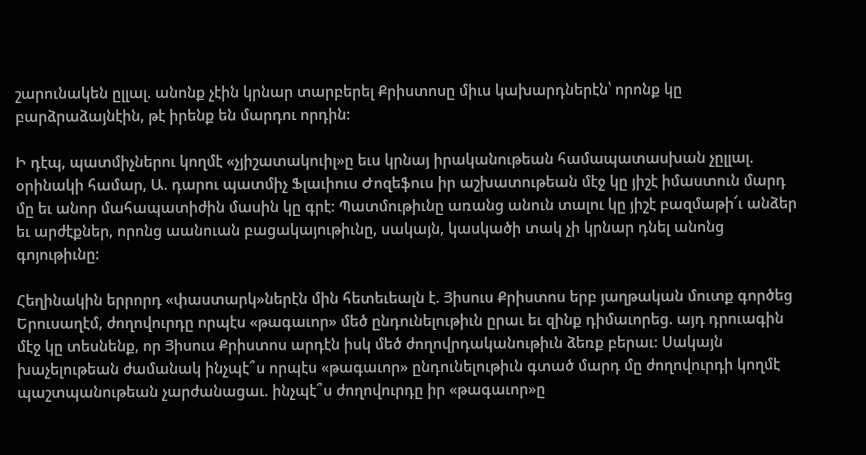շարունակեն ըլլալ. անոնք չէին կրնար տարբերել Քրիստոսը միւս կախարդներէն՝ որոնք կը բարձրաձայնէին, թէ իրենք են մարդու որդին:

Ի դէպ, պատմիչներու կողմէ «չյիշատակուիլ»ը եւս կրնայ իրականութեան համապատասխան չըլլալ. օրինակի համար, Ա. դարու պատմիչ Ֆլաւիուս Ժոզեֆուս իր աշխատութեան մէջ կը յիշէ իմաստուն մարդ մը եւ անոր մահապատիժին մասին կը գրէ: Պատմութիւնը առանց անուն տալու կը յիշէ բազմաթի՜ւ անձեր եւ արժէքներ, որոնց աանուան բացակայութիւնը, սակայն, կասկածի տակ չի կրնար դնել անոնց գոյութիւնը:

Հեղինակին երրորդ «փաստարկ»ներէն մին հետեւեալն է. Յիսուս Քրիստոս երբ յաղթական մուտք գործեց Երուսաղէմ, ժողովուրդը որպէս «թագաւոր» մեծ ընդունելութիւն ըրաւ եւ զինք դիմաւորեց. այդ դրուագին մէջ կը տեսնենք, որ Յիսուս Քրիստոս արդէն իսկ մեծ ժողովրդականութիւն ձեռք բերաւ: Սակայն խաչելութեան ժամանակ ինչպէ՞ս որպէս «թագաւոր» ընդունելութիւն գտած մարդ մը ժողովուրդի կողմէ պաշտպանութեան չարժանացաւ. ինչպէ՞ս ժողովուրդը իր «թագաւոր»ը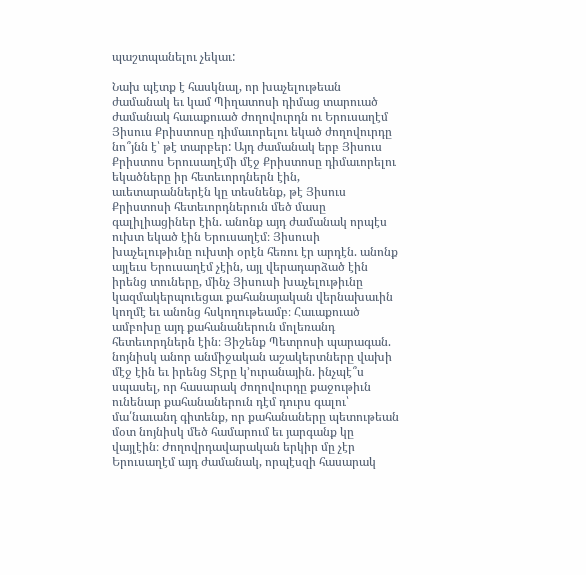պաշտպանելու չեկաւ:

Նախ պէտք է հասկնալ, որ խաչելութեան ժամանակ եւ կամ Պիղատոսի դիմաց տարուած ժամանակ հաւաքուած ժողովուրդն ու Երուսաղէմ Յիսուս Քրիստոսը դիմաւորելու եկած ժողովուրդը նո՞յնն է՝ թէ տարբեր: Այդ ժամանակ երբ Յիսուս Քրիստոս Երուսաղէմի մէջ Քրիստոսը դիմաւորելու եկածները իր հետեւորդներն էին, աւետարաններէն կը տեսնենք, թէ Յիսուս Քրիստոսի հետեւորդներուն մեծ մասը գալիլիացիներ էին. անոնք այդ ժամանակ որպէս ուխտ եկած էին Երուսաղէմ։ Յիսուսի խաչելութիւնը ուխտի օրէն հեռու էր արդէն. անոնք այլեւս Երուսաղէմ չէին, այլ վերադարձած էին իրենց տուները, մինչ Յիսուսի խաչելութիւնը կազմակերպուեցաւ քահանայական վերնախաւին կողմէ եւ անոնց հսկողութեամբ։ Հաւաքուած ամբոխը այդ քահանաներուն մոլեռանդ հետեւորդներն էին։ Յիշենք Պետրոսի պարագան. նոյնիսկ անոր անմիջական աշակերտները վախի մէջ էին եւ իրենց Տէրը կ՚ուրանային. ինչպէ՞ս սպասել, որ հասարակ ժողովուրդը քաջութիւն ունենար քահանաներուն դէմ դուրս գալու՝ մա՛նաւանդ գիտենք, որ քահանաները պետութեան մօտ նոյնիսկ մեծ համարում եւ յարգանք կը վայլէին։ Ժողովրդավարական երկիր մը չէր Երուսաղէմ այդ ժամանակ, որպէսզի հասարակ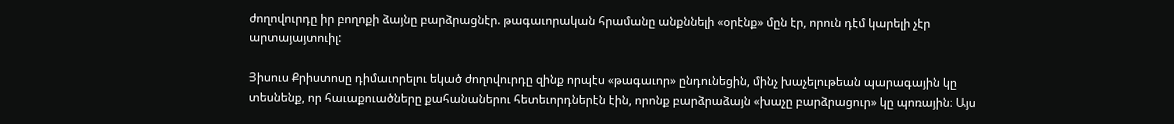ժողովուրդը իր բողոքի ձայնը բարձրացնէր. թագաւորական հրամանը անքննելի «օրէնք» մըն էր, որուն դէմ կարելի չէր արտայայտուիլ:

Յիսուս Քրիստոսը դիմաւորելու եկած ժողովուրդը զինք որպէս «թագաւոր» ընդունեցին, մինչ խաչելութեան պարագային կը տեսնենք, որ հաւաքուածները քահանաներու հետեւորդներէն էին, որոնք բարձրաձայն «խաչը բարձրացուր» կը պոռային։ Այս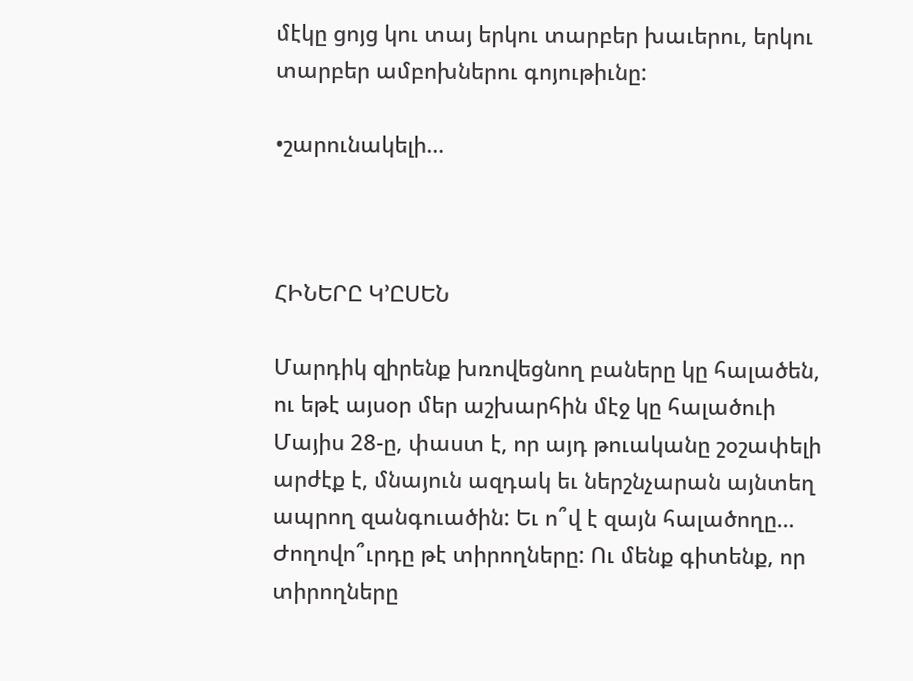մէկը ցոյց կու տայ երկու տարբեր խաւերու, երկու տարբեր ամբոխներու գոյութիւնը:

•շարունակելի…



ՀԻՆԵՐԸ Կ՚ԸՍԵՆ

Մարդիկ զիրենք խռովեցնող բաները կը հալածեն, ու եթէ այսօր մեր աշխարհին մէջ կը հալածուի Մայիս 28-ը, փաստ է, որ այդ թուականը շօշափելի արժէք է, մնայուն ազդակ եւ ներշնչարան այնտեղ ապրող զանգուածին: Եւ ո՞վ է զայն հալածողը… Ժողովո՞ւրդը թէ տիրողները: Ու մենք գիտենք, որ տիրողները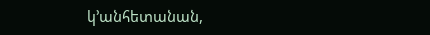կ՚անհետանան,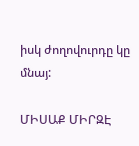իսկ ժողովուրդը կը մնայ:

ՄԻՍԱՔ ՄԻՐԶԷ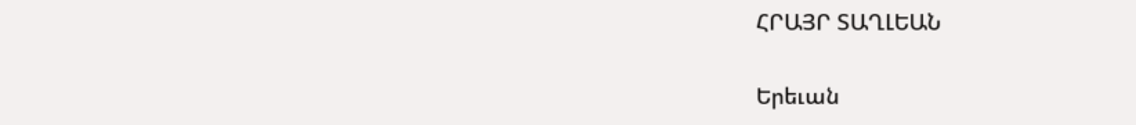ՀՐԱՅՐ ՏԱՂԼԵԱՆ

Երեւան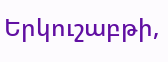Երկուշաբթի,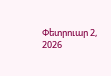Փետրուար 2, 2026